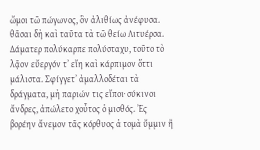ὤμοι τῶ πώγωνος, ὃν ἀλιθίως ἀνέφυσα. θᾶσαι δὴ καὶ ταῦτα τὰ τῶ θείω Λιτυέρσα. Δάματερ πολύκαρπε πολύσταχυ, τοῦτο τὸ λᾷον εὔεργόν τʼ εἴη καὶ κάρπιμον ὅττι μάλιστα. Σφίγγετʼ ἀμαλλοδέται τὰ δράγματα, μὴ παριών τις εἴποι· σύκινοι ἄνδρες, ἀπώλετο χοὗτος ὁ μισθός. Ἐς βορέην ἄνεμον τᾶς κόρθυος ἁ τομὰ ὔμμιν ἢ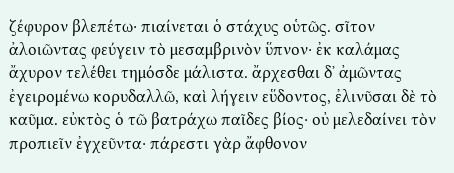ζέφυρον βλεπέτω· πιαίνεται ὁ στάχυς οὑτῶς. σῖτον ἀλοιῶντας φεύγειν τὸ μεσαμβρινὸν ὕπνον· ἐκ καλάμας ἄχυρον τελέθει τημόσδε μάλιστα. ἄρχεσθαι δʼ ἀμῶντας ἐγειρομένω κορυδαλλῶ, καὶ λήγειν εὕδοντος, ἐλινῦσαι δὲ τὸ καῦμα. εὐκτὸς ὁ τῶ βατράχω παῖδες βίος· οὐ μελεδαίνει τὸν προπιεῖν ἐγχεῦντα· πάρεστι γὰρ ἄφθονον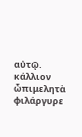αὐτῷ. κάλλιον ὦπιμελητὰ φιλάργυρε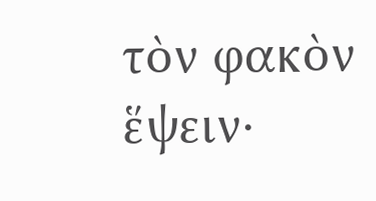τὸν φακὸν ἕψειν·